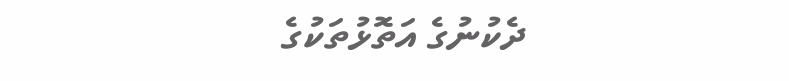ދެކުނުގެ އަތޮޅުތަކުގެ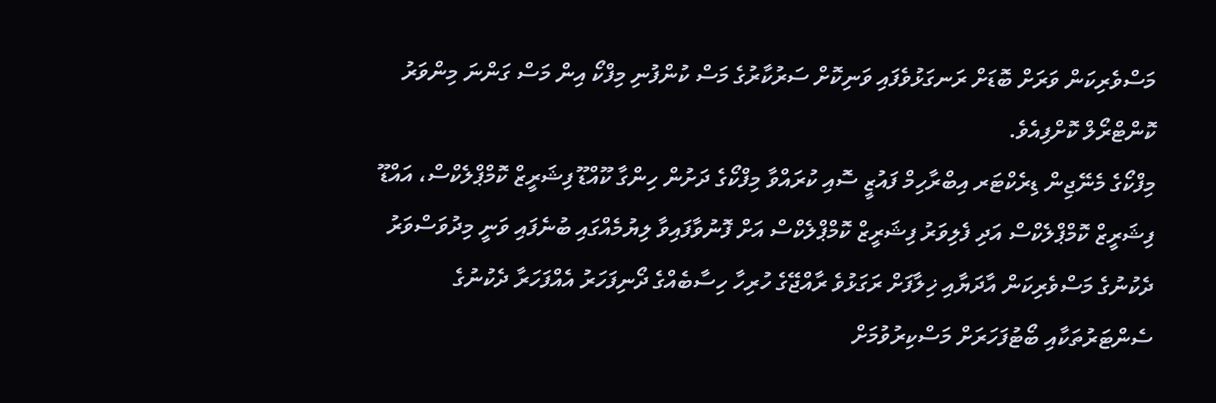މަސްވެރިކަން ވަރަށް ބޮޑަށް ރަނގަޅުވެފައި ވަނިކޮށް ސަރުކާރުގެ މަސް ކުންފުނި މިފްކޯ އިން މަސް ގަންނަ މިންވަރު ކޮންޓްރޯލް ކޮށްފިއެވެ.
މިފްކޯގެ މެނޭޖިން ޑިރެކްޓަރ އިބްރާހިމް ފައުޒީ ސޮއި ކުރައްވާ މިފްކޯގެ ދަށުން ހިންގާ ކޫއްޑޫ ފިޝަރީޒް ކޮމްޕްލެކްސް، އައްޑޫ ފިޝަރީޒް ކޮމްޕްލެކްސް އަދި ފެލިވަރު ފިޝަރީޒް ކޮމްޕްލެކްސް އަށް ފޮނުވާފައިވާ ލިޔުމެއްގައި ބުނެފައި ވަނީ މިދުވަސްވަރު ދެކުނުގެ މަސްވެރިކަން އާދަޔާއި ޚިލާފަށް ރަގަޅުވެ ރާއްޖޭގެ ހުރިހާ ހިސާބެއްގެ ދޯނިފަހަރު އެއްފަހަރާ ދެކުނުގެ ސެންޓަރުތަކާއި ބޯޓުފަހަރަށް މަސްކިރުވުމަށް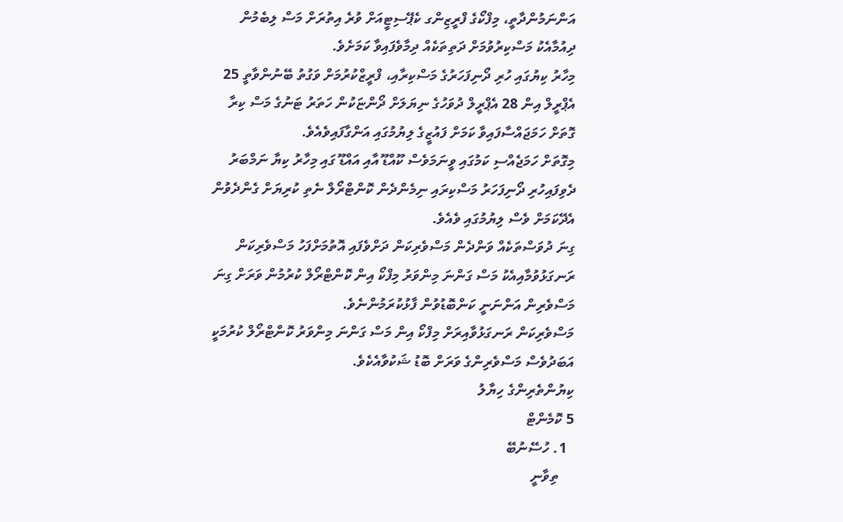އަންނަމުންދާތީ، މިފްކޯގެ ފްރީޒިންގ ކެޕޭސިޓީއަށް ވުރެ އިތުރަށް މަސް ލިބެމުން ދިއުމާއެކު މަސްކިރުވުމަށް ދަތިތަކެއް ދިމާވެފައިވާ ކަމަށެވެ.
މިހާރު ކިޔުގައި ހުރި ދޯނިފަހަރުގެ މަސްކިރާއި، ފްރީޒްކުރުމަށް ވަގުތު ބޭނުންވާތީ 25 އެޕްރީލް އިން 28 އެޕްރީލް ދުވަހުގެ ނިޔަލަށް ދޯންޏަކުން ހަތަރު ޓަނުގެ މަސް ކިރާ ގޮތަށް ހަމަޖައްސާފައިވާ ކަމަށް ފައުޒީގެ ލިޔުމުގައި އަންގާފައިވެއެވެ.
މިގޮތަށް ހަމަޖެއްސި ކަމުގައި ވީނަމަވެސް ކޫއްޑޫ އާއި އައްޑޫ ގައި މިހާރު ކިޔާ ނަމްބަރު ދެވިފައިހުރި ދޯނިފަހަރު މަސްކިރައި ނިމެންދެން ކޮންޓްރޯލް ނެތި ކުރިޔަށް ގެންދެވުން އެދޭކަމަށް ވެސް ލިޔުމުގައި ވެއެވެ.
ގިނަ ދުވަސްތަކެއް ވަންދެން މަސްވެރިކަން ދަށްވެފައި އޮތުމަށްފަހު މަސްވެރިކަން ރަނގަޅުވުމާއިއެކު މަސް ގަންނަ މިންވަރު މިފްކޯ އިން ކޮންޓްރޯލް ކުރުމުން ވަރަށް ގިނަ މަސްވެރިން އަންނަނީ ކަންބޮޑުވުން ފާޅުކުރަމުންނެވެ.
މަސްވެރިކަން ރަނގަޅުވާއިރަށް މިފްކޯ އިން މަސް ގަންނަ މިންވަރު ކޮންޓްރޯލް ކުރުމަކީ އަބަދުވެސް މަސްވެރިންގެ ވަރަށް ބޮޑު ޝަކުވާއެކެވެ.
ކިޔުންތެރިންގެ ހިޔާލު
5 ކޮމެންޓް
  1. ހުސޭނުބޭ
    ތިވާނީ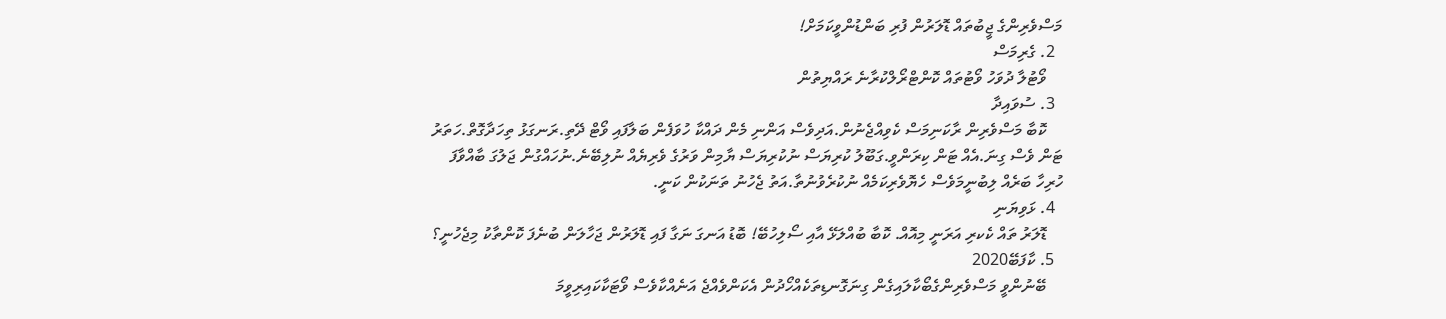މަސްވެރިންގެ ޖީބުތައް ޑޮލަރުން ފުރި ބަންޑުންވީކަމަށް!
  2. ގެރިމަސް
    ވޯޓުލާ ދުވަހު ވޯޓުތައް ކޮންޓްރޯލްކުރާނެ ރައްޔިތުން
  3. ސުވައިދާ
    ކޮބާ މަސްވެރިން ރާކަނިމަސް ކެވިއްޖެނުން.އަދިވެސް އަންނި މެން ދައްކާ ހުވަފެން ބަލާފައި ވޯޓް ދޭތި.ރަނގަޅު ތިހަދާގޮތް.ހަތަރު ޓަން ވެސް ގިނަ.އެއް ޓަން ކިރަންވީ.ގަބޫލު ކުރިޔަސް ނުކުރިޔަސް ޔާމިން ވަރުގެ ވެރިޔެއް ނުލިބޭނެ.ނުހައްގުން ޖަލުގަ ބާއްވާފަ ހުރިހާ ބަރެއް ލިބުނީމަވެސް ހެޔޮވެރިކަމެއް ނުކުރެވުނުތާ.އަތު ޖެހުނު ތަނަކުން ކަނީ.
  4. ޅަވިޔަނި
    ޑޮލަރު ތައް ކެކރި އަރަނީ މިއޮއް. ކޮބާ ބުއްލަޅޭ އާއި ސޯލިހުބޭ! ބޮޑު އަނގަ ނަގާ ފައި ޑޮލަރުން ޖަހާލަން ބުނެފަ ކޮންތާކު މިޖެހުނީ؟
  5. ކާފަބޭ2020
    ބޭނުންވީ މަސްވެރިންގެބޯކާލައިގެން ގިނަގޮނޑިތަކެއްހޯދުން އެކަންވެއްޖެ އަނެއްކާވެސް ވޯޓަކާކައިރިވީމަ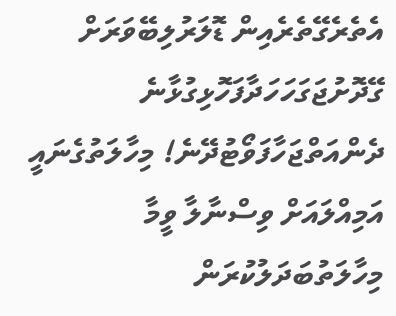އެތެރެގޭތެރެއިން ޑޮލަރުލިބޭވަރަށް ގޭދޮށުޖަގަހަހަދާފަހޮޅިގުޅާނެ ދެންއަތްޖަހާފަވޯޓުދޭނެ! މިހާލަތުގެނައީ އަމިއްލައަށް ވިސްނާލާ ވީމާ މިހާލަތުބަދަލުކުރަން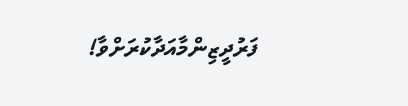ފަރުދީޒިންމާއަދާކުރަށްވާ!